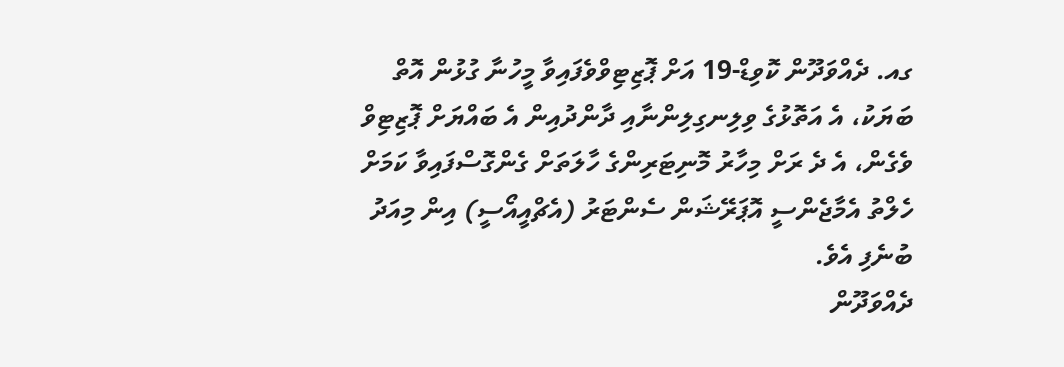ގއ. ދެއްވަދޫން ކޮވިޑް-19 އަށް ޕޮޒިޓިވްވެފައިވާ މީހުނާ ގުޅުން އޮތް ބަޔަކު، އެ އަތޮޅުގެ ވިލިނގިލިންނާއި ދާންދުއިން އެ ބައްޔަށް ޕޮޒިޓިވް ވެގެން، އެ ދެ ރަށް މިހާރު މޮނިޓަރިންގެ ހާލަތަށް ގެންގޮސްފައިވާ ކަމަށް ހެލްތު އެމާޖެންސީ އޮޕަރޭޝަން ސެންޓަރު (އެޗްއީއޯސީ) އިން މިއަދު ބުނެފި އެވެ.
ދެއްވަދޫން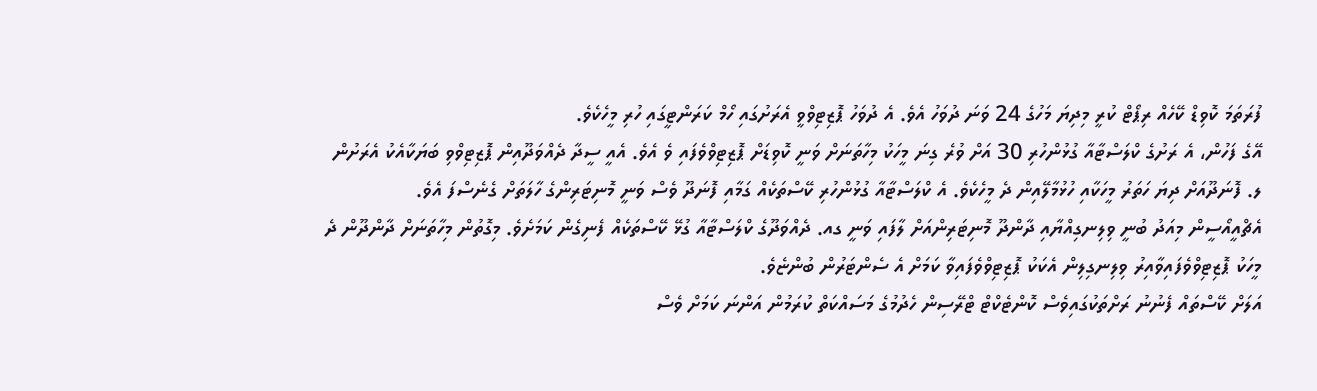ފުރަތަމަ ކޮވިޑް ކޭހެއް ރިޕޯޓް ކުރީ މިދިޔަ މަހުގެ 24 ވަނަ ދުވަހު އެވެ. އެ ދުވަހު ޕޮޒިޓިވްވީ އެރަށުގައި ހޯމް ކަރަންޓީގައި ހުރި މީހެކެވެ.
އޭގެ ފަހުން، އެ ރަށުގެ ކްލަސްޓާއާ ގުޅުންހުރި 30 އަށް ވުރެ ގިނަ މީހަކު މިހާތަނަށް ވަނީ ކޮވިޑަށް ޕޮޒިޓިވްވެފައި ވެ އެވެ. އެއީ ސީދާ ދެއްވަދޫއިން ޕޮޒިޓިވްވި ބަޔަކާއެކު އެރަށުން ލ. ފޮނަދޫއަށް ދިޔަ ހަތަރު މީހަކާއި ހުޅުމާލޭއިން ދެ މީހެކެވެ. އެ ކްލަސްޓާއާ ގުޅުންހުރި ކޭސްތަކެއް ގަމާއި ފޮނަދޫ ވެސް ވަނީ މޮނިޓަރިންގެ ހާލަތަށް ގެނެސްފަ އެވެ.
އެޗްއީއޯސީން މިއަދު ބުނީ ވިލިނގިއްޔާއި ދާންދޫ މޮނިޓަރިންއަށް ލާފައި ވަނީ ގއ. ދެއްވަދޫގެ ކްލަސްޓާއާ ގުޅޭ ކޭސްތަކެއް ފެނިގެން ކަމަށެވެ. މިގޮތުން މިހާތަނަށް ދާންދޫން ދެ މީހަކު ޕޮޒިޓިވްވެފައިވާއިރު ވިލިނގިލިން އެކަކު ޕޮޒިޓިވްވެފައިވާ ކަމަށް އެ ސެންޓަރުން ބުންޏެވެ.
އަލަށް ކޭސްތައް ފެނުނު ރަށްތަކުގައިވެސް ކޮންޓެކްޓް ޓްރޭސިން ހެދުމުގެ މަސައްކަތް ކުރަމުން އަންނަ ކަމަށް ވެސް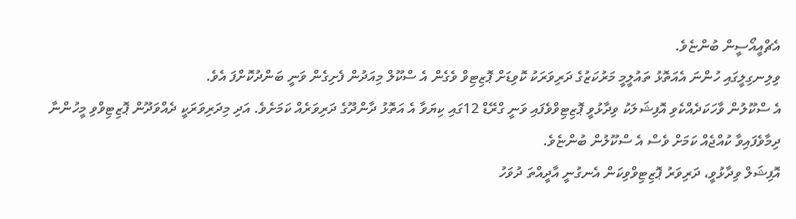އެޗްއީއޯސީން ބުންޏެވެ.
ވިލިނގިލީގައި ހުންނަ އެއަތޮޅު ތައުލީމީ މަރުކަޒުގެ ދަރިވަރަކު ކޮވިޑަށް ޕޮޒިޓިވް ވެގެން އެ ސްކޫލް މިއަދުން ފެށިގެން ވަނީ ބަންދުކޮށްފަ އެވެ.
އެ ސްކޫލުން ވާހަކަދެއްކެވި އޮފިޝަލަކު ވިދާޅުވީ ޕޮޒިޓިވްވެފައި ވަނީ ގްރޭޑް 12ގައި ކިޔަވާ އެ އަތޮޅު ދާންދޫގެ ދަރިވަރެއް ކަމަށެވެ. އަދި މިދަރިވަރަކީ ދެއްވަދޫން ޕޮޒިޓިވްވި މީހުންނާ ދިމާވެފައިވާ ކުއްޖެއް ކަމަށް ވެސް އެ ސްކޫލުން ބުންޏެވެ.
އޮފިޝަލް ވިދާޅުވީ، ދަރިވަރު ޕޮޒިޓިވްވިކަން އެނގުނީ އާދީއްތަ ދުވަހު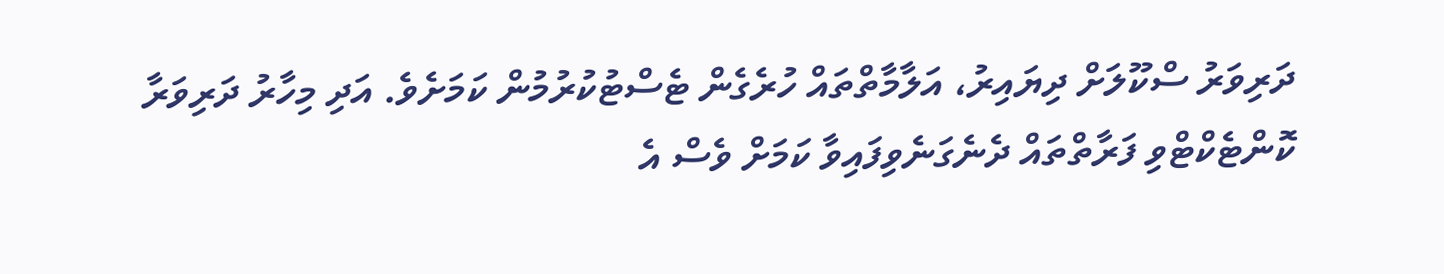ދަރިވަރު ސްކޫލަށް ދިޔައިރު، އަލާމާތްތައް ހުރެގެން ޓެސްޓުކުރުމުން ކަމަށެވެ. އަދި މިހާރު ދަރިވަރާ ކޮންޓެކްޓްވި ފަރާތްތައް ދެނެގަނެވިފައިވާ ކަމަށް ވެސް އެ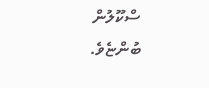ސްކޫލުން ބުންޏެވެ.